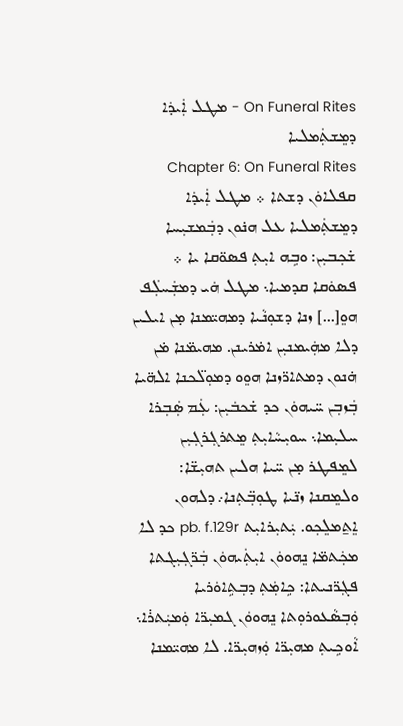On Funeral Rites - ܡܛܠ ܐܲܝܕܿܐ ܕܡܸܫܬܲܡܠܝܐ
Chapter 6: On Funeral Rites ܩܦܠܐܘܿܢ ܕܫܬܐ ܀ ܡܛܠ ܐܲܝܕܿܐ ܕܡܸܫܬܲܡܠܝܐ ܥܠ ܗܢ̇ܘܢ ܕܒܲܡܫܝܼܚܐ ܫ̇ܟܼܒܝܼܢ: ܘܒܹܗ ܐܝܼܬܼ ܦܤܘ̈ܩܐ ܝܐ ܀ ܦܤܘܿܩܐ ܩܕܡܝܐ܆ ܡܛܠ ܗܿܝ ܕܡܫܲܚܠܲܦ ܗܘܸ[...] ܙܢܐ ܕܫܘܼܢܵܝܐ ܕܡܗܝ̈ܡܢܐ ܡ̣ܢ ܐܝܠܝܢ ܕܠܐ ܡܗܲܝܡܢܝܼܢ ܐܡ̇ܪܝܢܢ. ܡܗܝܡ̈ܢܐ ܡ̇ܢ ܗ̇ܢܘܢ ܕܡܬܐܪ̈ܙܢܐ ܗܘܸܘ ܕܡܘܼܠ̈ܟܢܐ ܐܠܗ̈ܝܐ ܒܲܙܒܼܢ ܚ̈ܝܗܘܿܢ ܟܕ ܫ̇ܟܒܿܝܼܢ: ܥܲܡ ܤܲܒܼܪܐ ܚܠܝܼܡܐ܆ ܚܘܝܼܚܵܐܝܼܬܼ ܡܸܬܪܓܼܪܓܼܝܼܢ ܠܡܸܦܛܪ ܡ̣ܢ ܚ̈ܝܐ ܗܠܝܢ ܬܗܝܼܫ̈ܐ: ܘܠܡܸܩܢܐ ܙܢ̈ܝܐ ܛܘܼܒܼ̈ܬܼܢܐ܇ ܕܠܗܘܢ ܐܸܬ̱ܡܠܸܟܼܘ. ܝܲܬܝܼܪܐܝܼܬ pb. f.129r ܟܕ ܠܐ ܡܟܲܬܡ̈ܐ ܢܸܗܘܘܿܢ ܐܝܼܬܲܝܗܘܿܢ ܒܲܪ̈ܓܼܝܼܓܬܐ ܦܓܼܪ̈ܢܝܬܐ: ܟܹܐܡܲܬܼ ܕܒܼܬܹܐܘܿܪܝܐ ܘܲܒܼܤܵܥܘܪܘܼܬܐ ܢܸܗܘܘܿܢ ܓܡܝܼܪ̈ܐ ܘܲܡܝܲܬܪ݁ܐ܆ ܐܵܘܟܹܝܬܼ ܡܗܝܼܪ̈ܐ ܘܲܙܗܝܼܪ̈ܐ. ܠܐ ܡܗܝ̈ܡܢܐ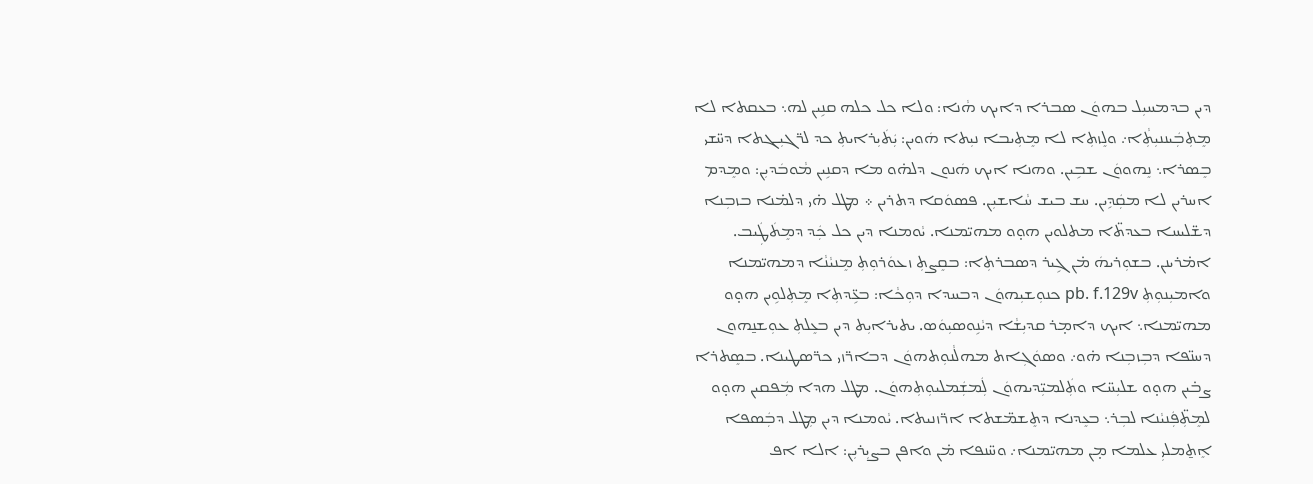ܕܝܢ ܒܕܡܚܝܼܠ ܒܗܘܿܢ ܤܒܪܐ ܕܐܝܟ ܗܵܢܐ: ܘܠܐ ܟܠ ܟܠܗ ܩܢܹܝܢ ܠܗ܆ ܒܥܩܬܐ ܠܐ ܡܸܬܼܒܲܝܢܢܝܼܬܼܵܐ܇ ܘܠܸܙܬܼܐ ܠܐ ܡܸܬܼܝܒܐ ܢܝܼܬܐ ܗܿܘܝܢ: ܝܲܬܿܝܼܪܐܝܬܼ ܟܕ ܠܪ̈ܓܝܼܓܬܐ ܕܚ̈ܫܝ ܒܸܤܪܐ܆ ܢܸܗܘܘܿܢ ܫܒܹܝܢ. ܘܗܢܐ ܐܝܟ ܗܿܢܘܢ ܕܠܗ̇ܘ ܡܐ ܕܩܢܹܝܢ ܡܵܘܒܿܕܝܼܢ: ܘܡܸܕܡ ܐܚܪܝܢ ܠܐ ܡܩܲܕܹܝܢ. ܚܫ ܒܝܫ ܚܵܐܫܝܼܢ. ܦܤܘܿܩܐ ܕܬܪܝܢ ܀ ܡܛܠ ܗ̇ܝ ܕܠܡ̇ܢܐ ܒܙܒܼܢܐ ܕܫ̈ܠܝܚܐ ܒܥܕܬ̈ܐ ܡܬܠܘܝܢ ܗܘ̣ܘ ܡܗܝ̈ܡܢܐ. ܝܵܘܡܢܐ ܕܝܢ ܟܠ ܟܲܕ ܕܡܸܬܿܛܲܝܒ. ܐܡ̇ܪܝܢܢ. ܒܫܘܼܪܝܗܿ ܡ̇ܢ ܓܹܝܪ ܕܤܒܪܬܼܐ: ܒܩܸܨܬܼ ܙܥܘܿܪܘܼܬܼ ܡܸܢܝܵܢܵܐ ܕܡܗܝ̈ܡܢܐ ܘܐܡܝܼܢܘܼܬܼ pb. f.129v ܟܢܘܼܫܝܼܗܘܿܢ ܕܒܚܕܐ ܕܘܼܟܵܐ: ܒܥܹ̈ܕܬܼܐ ܡܸܬܼܠܘܹܝܢ ܗܘ̣ܘ ܡܗܝ̈ܡܢܐ܆ ܐܝܟ ܕܐܡ̣ܪ ܩܕܝܼܫܵܐ ܕܝܵܢܹܘܤܝܼܘܿܣ. ܝܬܝܪܐܝܼܬ ܕܝܢ ܒܥܸܠܬܼ ܥܘܼܫܢ̱ܗܘܢ ܕܚܢ̈ܦܐ ܕܒܼܙܒܼܢܐ ܗ̇ܘ܇ ܘܤܘܿܓܼܐܬ ܡܗܠܵܢܘܼܬܗܘܿܢ ܕܒܐܪ̈ܙܝ ܟܪ̈ܤܛܝܢܐ. ܒܤܸܬܪܐ ܨܒ̇ܝܢ ܗܘ̣ܘ ܫܠܝܼܚ̈ܐ ܘܬܲܠܡܝܼ̈ܕܝܗܘܿܢ ܠܲܡܫܲܡܠܝܘܼܬܼܗܘܿܢ. ܡܛܠ ܗܕܐ ܡܲܦܩܝܢ ܗܘ̣ܘ ܠܡܸܬܼ̈ܦܲܢܝܵܢܐ ܠܒܼܪ܆ ܒܥܸܕܢܐ ܕܬܸܫܡ̈ܫܬܐ ܐܪ̈ܙܢܝܬܐ. ܝܵܘܡܢܐ ܕܝܢ ܡܼܛܠ ܕܒܲܤܦܐ ܐܸܬ̱ܡܠܝܼ ܥܠܡܐ ܡ̣ܢ ܡܗܝ̈ܡܢܐ܇ ܘܚ̈ܢܦܐ ܡ̇ܢ ܘܐܦܢ ܒܨܝܼܪܝܼܢ: ܐܠܐ ܐܦ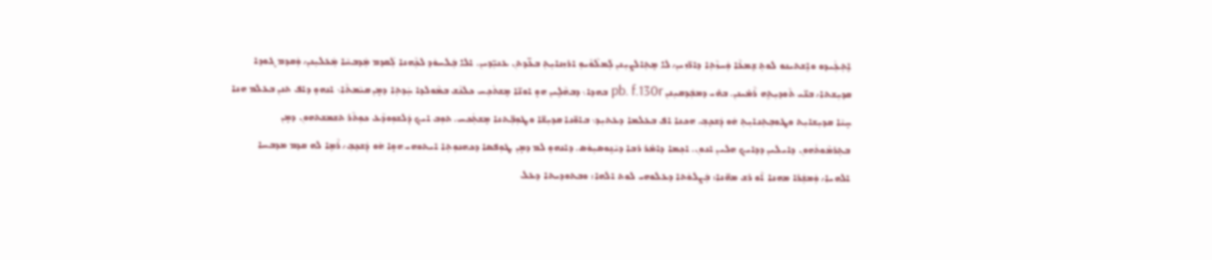ܐܸܬܼܥܲܝܕܘ ܘܐܸܫܬܝܢܘ ܠܘܬܼ ܫܸܡܥܵܐ ܘܲܚܙܵܬܼܐ ܕܐܪ̈ܙܝܢ܇ ܠܐ ܡܸܬܼܐܠܨܝܼܢܢ ܠܲܡܠܵܘܵܝܘܼ ܐܪܙܢܐܝܼܬܼ ܒܥ̈ܕܬܢ ܥܢܝܼ̈ܕܝܢ. ܐܠܐ ܒܲܠܚܘܿܕ ܠܟܼܵܗܢܐ ܠܲܩܕܡ ܡܲܕܒܚܵܐ ܡܲܥܠܝܼܢܢ܇ ܘܲܩܕܡ ܓܘܕܐ ܩܕܝܼܫܬܐ܇ ܒܢ̈ܝ ܬܵܘܕܝܼܬܹܗ ܪܵܡ̇ܝܢܢ. ܒܗ̇ܝ ܕܡܒܲܕܩܝܼܢܢ pb. f.130r ܒܗܕܐ܆ ܕܒܗܵܠܹܝܢ ܗܘ̣ ܐܘܢ̈ܐ ܡܸܫܬܿܟܼܚ ܟܠܢܵܫ ܒܡܵܘܠܕܐ ܚܲܕܬܼܐ ܕܡ̣ܢ ܩܝܵܡܬܵܐ܆ ܐܢܗܘܸ ܕܐܦ ܬܢܢ ܒܥܠܡ ܗܢܐ ܚ̣ܝܵܐ ܩܕܝܼܫܐܝܼܬ ܘܛܘܒܼܬܼܢܐܝܼܬܼ ܗܿܘ ܕܲܫܟܸܒܼ. ܗܟܢܐ ܐܦ ܒܥܠܡܐ ܕܥܬܝܼܕ܆ ܒܐܘ̈ܢܐ ܩܕܝܼܫ̈ܐ ܘܛܘܼܒܼ̈ܬܢܐ ܡܸܫܬܼܿܟܚ. ܬܘܼܒ ܐܝܟ ܕܲܠܫܘܼܘܕܵܥ ܟܘܼܬܵܪ ܬܫܡܫܬܗܘܢ ܕܡ̣ܢ ܒܬܼܪܡܵܘܬܿܗܘܢ ܕܐܝܠܝܢ ܕܕܐܝܟ ܗܠܝܢ ܐܢܘܢ. ܐܟܼܡܐ ܕܐܡ̇ܪ ܪܒܐ ܕܝܵܢܹܘܤܝܼܘܿܣ. ܕܐܢܗܘܸ ܠܡ ܕܡ̣ܢ ܛܘܼܦܤܐ ܕܟܗܢܘܼܬܼܐ ܐܝܬܘܗܝ ܗܘ̣ܐ ܗܿܘ ܕܲܫܟܸܒܼ܇ ܪܵܡܹܐ ܠܗ ܩܕܡ ܡܕܒܚܐ ܐܠܗܝܐ܇ ܘܲܡܫܲܪܐ ܡܗܢܐ ܐܵܘ ܪܫ ܡܗ̈ܢܐ: ܒܲܨܠܘܿܬܐ ܕܥܠܘܗܝ ܠܘܬ ܐܠܗܐ: ܘܒܬܘܕܝܬܐ ܕܥܠ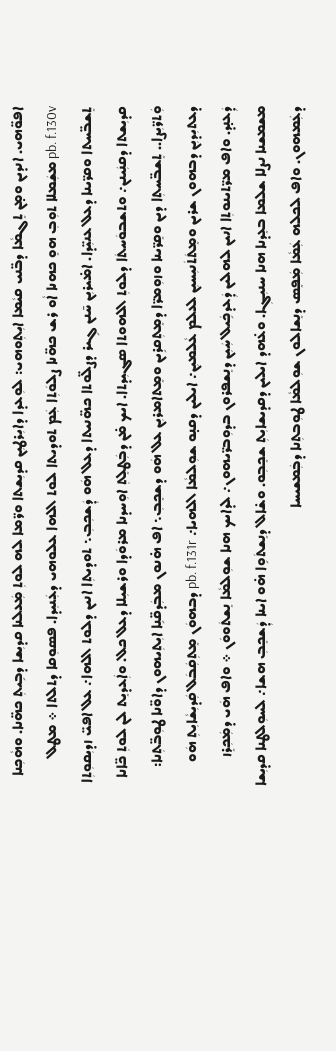ܐܦܘ̈ܗܝ. ܐܢܕܝܢ ܘܡ̣ܢ ܬܸܓܡܵܐ ܕܒ̈ܢܝ ܩܝܵܡܐ ܐܝܼܬܼܘܗܝ: ܠܘܼܥܕܐ ܕܐܝܼܪܛܝܼܢ ܩܕܝܼܫܬܐ ܘܪ̈ܡܐ ܠܗ ܠܘܬܼ ܡܲܥܠܢܐ ܩܕܝܼܫܐ ܕܒܹܝܬܼ ܟܗ̈ܢܐ. ܘܗܵܟܼܢܐ pb. f.130v ܡܫܲܡܠܐ ܬܘܼܒܼ ܗܘܸ ܟܗܢܐ ܐܵܘ ܪܫ ܟܗ̈ܢܐ ܨܠܘܿܬܼܐ ܥܲܡ ܬܘܕܝܬܐ ܠܘܬ ܐܠܗܐ ܥܠܘܗܝ ܕܥܲܢܝܼܕܐ. ܦܤܘܼܩܐ ܕܬܠܬܐ ܀ ܡܛܠ ܬܸܫܒ̈ܚܬܐ ܘܩܪ̈ܝܢܐ ܕܥܠ ܥܢܝܼ̈ܕܐ. ܐܡ̇ܝܪܝܼܢ ܚ̄ܢܢ ܓܹܝܪ ܕܨܠ̈ܘܬܐ ܟܗ̈ܢܝܬܐ ܕܥܠ ܗܿܘ ܕܲܫܟܼܒܼ܆ ܬܘܕܝܬܼܐ ܐܢܝܢ ܕܠܘܬ ܐܠܗܐ܇ ܥܠ ܐܦܝ̈ ܙܕܝܼܩܘܼܬܼܐ ܩܕܝܼܫܬܐ ܕܩܢܲܝܢܢ܇ ܘܬܫܒܘܿܚܬܿܐ ܕܠܘܬܼ ܐܠܗܘܬܐ ܤܓܝܼܕܬܐ. ܐܝܟ ܡ̇ܢ ܕܒܲܛܠܸܬܼ ܐܘܼܚܕܢܐ ܡܪܘܿܕܐ ܘܪܫܝܼܠܐ ܕܥܠ ܟܠ. ܘܐܲܥܕܝܸܬ ܠܢ ܠܘܬܼ ܟ̈ܐܢܐ ܘܲܬܪ̈ܝܼܨܐ.. ܬܸܫܒ̈ܚܬܼܐ ܕܝܢ ܘܩܸܪ̈ܝܢܐ ܘܙܘܼܡܪ̈ܐ ܕܡܸܬܼܩܪܹܝܢ ܘܡܸܬܐܡܪܝܼܢ ܥܠ ܗܿܘ ܕܫܟܸܒܼ܆ ܐܦ ܗ̇ܢܘܢ ܡܒܲܕܩ̈ܢܹܐ ܐܝܼܬܼܝܗܘܢ ܕܐܘ̈ܢܐ ܛܘܼܒ̈ܬܼܢܐ: ܕܥܬܝܼܕܝܼܢ ܕܒܗܘܢ ܫܪܝܢ ܘܡܸܬܿܬܿܢܝܼܚܝܼܢ ܠܥܠܡ ܥܵܠܡܝܼܢ܇ ܐܝܠܝܢ ܕܩܢ̣ܘ ܫܘܼܠܡܵܐ ܐܠܗܝܐ܇ pb. f.131r ܕܒܗܘܿܢ ܡܸܬܼܩܲܒܿܠ ܩܲܕܝܼܫܵܐܝܼܬܼ ܗܿܘ ܕܲܥܢ̣ܕ. ܘܐܦ ܡܪ̈ܬܝܢܘܬܼܐ ܐܢܝܢ ܠܗܠܝܢ ܕܲܥܕܟܹܿܝܠ ܚܲܝܼܢ ܕܢܸܫܦܪܘܢ ܒܕܘܼܒܪ̈ܝܗܘܢ܇ ܠܕܐܝܟ ܗܢܐ ܫܘܼܠܡܵܐ ܢܸܫܬܿܘܘܿܢ ܀ ܘܐܦ ܗܿܝ ܕܡܲܟܼܪܸܙ ܡܫܡܫܢܐ ܢܨܠܐ ܫܠܡܐ ܒܥܸܕܢܐ ܗܢܐ ܚܢܝܼܓܼܐ. ܘܥ̇ܗܕ ܐܝܠܝܢ ܕܩܕܝܫܐܝܼܬܼ ܫܟܸܒܼܘ. ܘܫ̇ܐܠ ܕܢܸܫܬܿܘܹܐ ܗ̇ܘ ܐܝܢܐ ܕܲܫܟܸܒܼ ܗܫܐ܇ ܠܚܘܼܠܛܢܐ ܩܕܝܼܫܐ ܕܥܲܡܗܘܢ. ܘܐܦ ܠܟܠܗ ܥܲܡܵܐ ܡܲܦܸܣ ܕܢܸܫܐܠܘܢ ܫܘܼܠܡܵܐ ܛܘܼܒܬܼܢܐ ܕܒܲܡܫܝܚܐ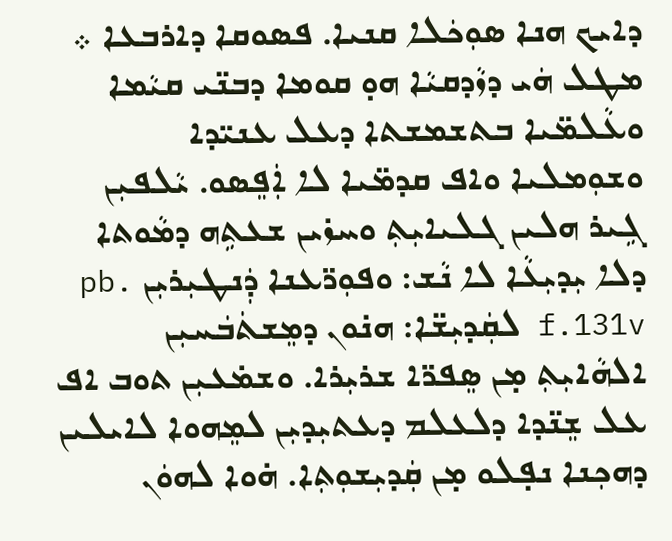ܕܐܝܟ ܗܢܐ ܤܘܼܟܿܠܐ ܩܢܝܐ. ܦܤܘܩܐ ܕܐܪܒܥܐ ܀ ܡܛܠ ܗܿܝ ܕܙܵܕܩܝܵܐ ܗܘ̣ ܩܘܡܐ ܕܒܢ̈ܝ ܩܝܵܡܐ ܘܥܵܠܡ̈ܝܐ ܒܬܫܡܫܬܐ ܕܥܠ ܥܢܝ̈ܕܐ ܘܫܘܼܡܠܝܐ ܘܐܦ ܩܕܡ̈ܝܐ ܠܐ ܐܲܦܸܤܘ. ܝܵܠܦܝܼܢ ܓܹܝܪ ܗܠܝܢ ܓܠܝܐܝܼܬܼ ܘܚܙ̇ܝܢ ܫܥܬܹܗ ܕܡܵܘܬܐ ܕܠܐ ܝܼܕܝܼܥܵܐ ܠܐ ܢܵܫ: ܘܦܘܼܪ̈ܥܢܐ ܕܲܢܛܝܼܪܝܼܢ pb. f.131v ܠܩܲܕܝܼܫ̈ܐ: ܗܢ̇ܘܢ ܕܡܸܫܬܿܒܿܚܝܼܢ ܐܠܗܵܐܝܼܬܼ ܡ̣ܢ ܤܸܦܪ̈ܐ ܫܪܝܼܪܐ. ܘܫܡ̇ܥܝܼܢ ܬܘܒ ܐܦ ܥܠ ܫܸܢ̈ܕܐ ܕܠܥܠܡ ܕܥܬܝܼܕܝܼܢ ܠܡܸܗܘܐ ܠܐܝܠܝܢ ܕܗܟܼܢܐ ܢܦ̣ܠܘ ܡ̣ܢ ܩܲܕܝܼܫܘܼܬܼܐ. ܗ̇ܘܐ ܠܗܘܿܢ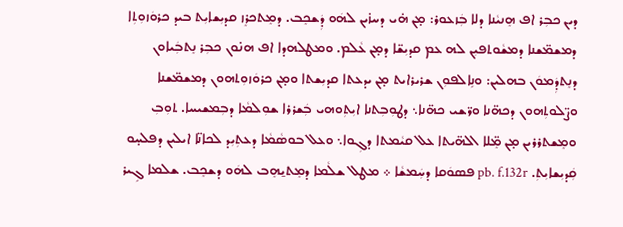ܕܝܢ ܟܒܼܪ ܐܦ ܗܸܢܝܵܢܐ ܕܠܐ ܒܲܙܥܘܪ: ܡ̣ܢ ܗ̇ܝ ܕܚܙ̇ܝܢ ܠܗܿܘ ܕܲܫܟܸܒ. ܕܡܸܬܟܪܸܙ ܩܕܝܼܫܐܝܼܬ ܒܝܕ ܟܪܘܿܙܘܼܬܼܐ ܕܡܫܡ̈ܫܢܐ ܕܡܫܵܘܬܦܝܼܢ ܠܗ ܥܡ ܩܕܝܼܫ̈ܐ ܕܡ̣ܢ ܥܵܠܡ. ܘܡܛܠܗܕܐ ܐܦ ܗܢ̇ܘܢ ܟܒܼܪ ܢܸܬܒܲܝܐܘܢ ܕܢܸܬܕܲܡܘܿܢ ܒܗܠܝܢ: ܘܢܹܐܠܦܘܼܢ ܫܪܝܪܐܝܬ ܡ̣ܢ ܝܕܥܬܐ ܩܕܝܼܫܬܐ ܘܡ̣ܢ ܟܪܘܿܙܘܼܬܗܘܢ ܕܡܫܡ̈ܫܢܐ ܘܨ̈ܠܘܬܼܗܘܢ ܕܟܗ̈ܢܐ ܘܪ̈ܫܝ ܟܗ̈ܢܐ܆ ܕܛܘܼܒܼܬܢܐ ܐܝܼܬܼܘܗܝ ܒܲܫܪܪܐ ܫܘܼܠܡܵܐ ܕܒܼܡܫܝܚܐ. ܬܘܼܒܼ ܘܡܸܫܬܪܪܝܢ ܡ̣ܢ ܡܸ̈ܠܐ ܐܠܗ̈ܝܬܐ ܥܠ ܩܝܵܡܬܐ ܕܓܼܘܐ܆ ܘܥܠ ܒܘܤܵܡܵܐ ܕܥܬܼܝܼܕ ܠܟܐܢ̈ܐ ܐܝܠܝܢ ܕܦܠܚ̣ܘ ܩܲܕܝܼܫܐܝܼܬܼ. pb. f.132r ܦܤܘܿܩܐ ܕܚܲܡܫܵܐ ܀ ܡܛܠ ܫܠܵܡܐ ܕܡܸܬܝ̱ܗܸܒ ܠܗܿܘ ܕܫܟܸܒ. ܫܠܡܐ ܓܹܝܪ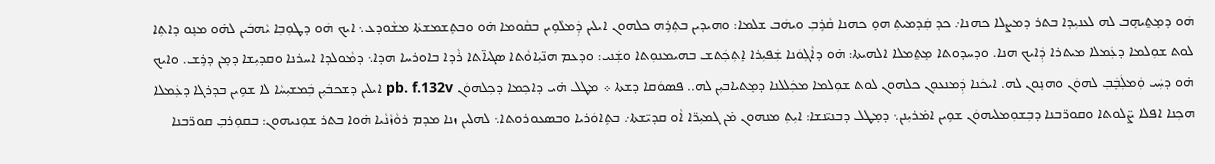ܗܿܘ ܕܡܸܬ̱ܝܗܸܒ ܠܗ ܠܥܢܝܼܕܐ ܒܬܪ ܕܡܨܠܐ ܟܗܢܐ܇ ܟܕ ܩܲܕܡܝܬܼ ܗܘܸ ܟܗܢܐ ܩܵܪܹܒܼ ܘܝܗܿܒ ܫܠܡܐ: ܘܗܝܕܝܢ ܒܬܼܪܹܗ ܟܠܗܘܢ ܐܝܠܝܢ ܕܲܡܠܵܘܹܝܢ ܒܩܵܘܡܐ ܗ̇ܘ ܘܒܬܸܫܡܫܬܿܐ ܡܫܵܘܕܥ܆ ܐܝܟ ܗܿܘ ܕܛܘܼܒܼܐ ܝܵܗܒܿܝܢ ܠܗ̇ܘ ܡܢ̣ܘ ܕܐܬܼܐ ܠܘܬ ܫܘܼܠܡܐ ܕܥܲܡܠܐ ܡܝܬܪܐ ܕܲܐܝܟ ܗܢܐ. ܘܕܚܕܘܬܐ ܡܸܬ̱ܡܠܐ ܐܠܗܝܬܐ: ܗ̇ܘ ܕܐܵܓܼܘܿܢܐ ܫܲܦܝܼܪܐ ܐܸܬܼܟܲܬܫ ܒܗܝܡܢܘܼܬܐ ܘܫܲܢܝ: ܘܕܥܡ ܗܢ̈ܝܼܐܘܵܬܐ ܤܓܝܐ̈ܬܐ ܪܵܕܐ ܒܐܘܪܚܐ ܗܕܐ܆ ܕܡܵܘܠܕܐ ܐܚܪܢܐ ܘܩܕܝܼܫܐ ܕܡ̣ܢ ܕܪܹܫ. ܘܐܝܟ ܗ̇ܘ ܕܚܲܝ ܘܲܡܠܲܒܸܿܒܼ ܠܗܘܿܢ ܘܗܢ̣ܘܢ ܠܗ. ܐܝܟܿܢܐ ܕܲܡܢܥܘܼܢ ܟܠܗܘܢ ܠܘܬ ܫܘܼܠܡܐ ܡܟܲܠܠܢܐ ܕܡܸܬܝܐܒܝܼܢ ܠܗ.. ܦܤܘܿܩܐ ܕܫܬܐ ܀ ܡܛܠ ܗ̇ܝ ܕܐܟܼܡܐ ܕܟܼܠܗܘܿܢ pb. f.132v ܐܝܠܝܢ ܕܫܟܒܿܝܼܢ ܒܲܡܫܝܼܚܵܐ ܠܐ ܫܘܹܝܢ ܒܕܪܓܐ ܕܥܲܡܠܐ ܗܟܼܢܐ ܐܦܠܐ ܨ̈ܠܘܬܐ ܘܩܘܪ̈ܒܢܐ ܕܒܼܫܘܼܡܠܝܗܘܿܢ ܫܘܹܝܢ ܐܡ̇ܪܝܼܢܢ܆ ܕܡ̣ܛܠ ܕܒܢܝ̈ܢܫܐ: ܐܝܼܬܼ ܡܢܗܘܢ ܡ̇ܢ ܓܡܝܼܪ̈ܐ ܐܵܘ ܩܕܝ̈ܫܬܐ܇ ܒܬܹܐܘܿܪܝܐ ܘܒܤܥܘܪܘܬܐ܆ ܠܗܠܝܢ ܙܢܐ ܡܕܡ ܪܘܵܙܵܢܵܝܐ ܗ̇ܘܐ ܒܬܪ ܫܘܼܢܝܗܘܢ: ܒܩܘܼܪܒܼ ܩܘܪ̈ܒܢܐ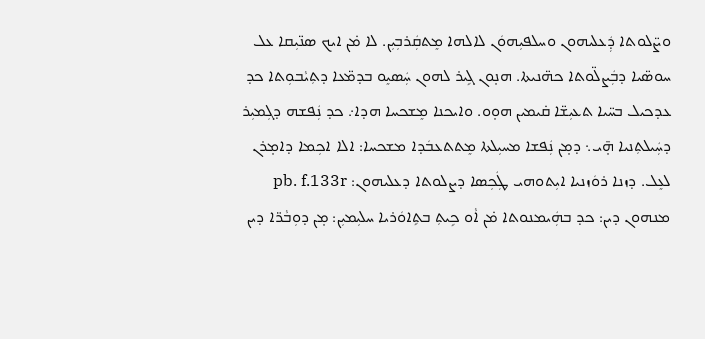ܘܨ̈ܠܘܬܐ ܕܲܥܠܝܗܘܢ ܘܚܠܦܝܼܗܘܿܢ ܠܐܠܗܐ ܡܸܬܩܲܪܒܼܝܼܢ. ܠܐ ܡ̇ܢ ܐܝܟ ܤܢ̈ܝܼܩܐ ܥܠ ܚܘܤ̈ܝܐ ܕܒܲܨܠ̈ܘܬܐ ܟܗ̈ܢܝܬܐ. ܗܢ̣ܘܢ ܓܹܝܪ ܠܗܘܢ ܚܲܤܝܸܘ ܒܕܡ̈ܥܐ ܕܬܼܝܵܒܘܼܬܐ ܟܕ ܥܕܟܝܠ ܒܚ̈ܝܐ ܬܥܝܼܫ̈ܐ ܩ̇ܝܡܝܢ ܗܘ̣ܘ. ܘܐܝܟܢܐ ܡܸܫܟܚܐ ܗܕܐ܇ ܟܕ ܢܲܦܫܗ ܕܓܼܡܝܼܪ ܕܚܲܝܠܬܼܢܝܐ ܗ̣̄ܝ܆ ܕܡ̣ܢ ܢܲܦܫܐ ܡܚܝܼܠܬܐ ܡܸܬܬܥܒܿܕܐ ܡܫܟܚܐ: ܐܠܐ ܐܟܼܡܐ ܕܐܡ̣ܪܢ ܠܥܸܠ. ܕܙܢܐ ܪܘܿܙܢܝܐ ܐܝܼܬܘܗܝ ܛܲܟܼܤܐ ܕܨܠܘܬܐ ܕܥܠܝܗܘܢ: pb. f.133r ܡܢܗܘܢ ܕܝܢ: ܟܕ ܒܗܲܝܡܢܘܬܐ ܡ̇ܢ ܐܵܘ ܟܹܝܬܼ ܒܬܹܐܘܿܪܝܐ ܚܠܝܼܡܝܼܢ: ܡ̣ܢ ܕܘܼܒܵܪ̈ܐ ܕܝܢ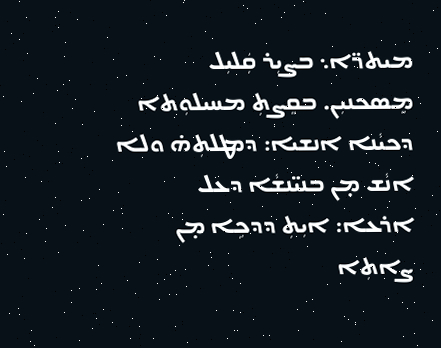ܡܝܬܪ̈ܐ܆ ܒܨܝܼܪ ܩܲܠܝܼܠ ܡܸܤܟܢܝܼܢ. ܒܩܸܨܬܼ ܡܚܝܠܘܼܬܐ ܕܟܝܵܢܐ ܐܢܫܝܐ: ܕܡܛܠܬܼܗ̇ ܘܠܐ ܐܢܵܫ ܡ̣ܢ ܒܢܝ̈ܢܫܵܐ ܕܥܠ ܐܪܥܐ: ܐܝܼܬܼ ܕܕܟܹܐ ܡ̣ܢ ܨܐܬܼܐ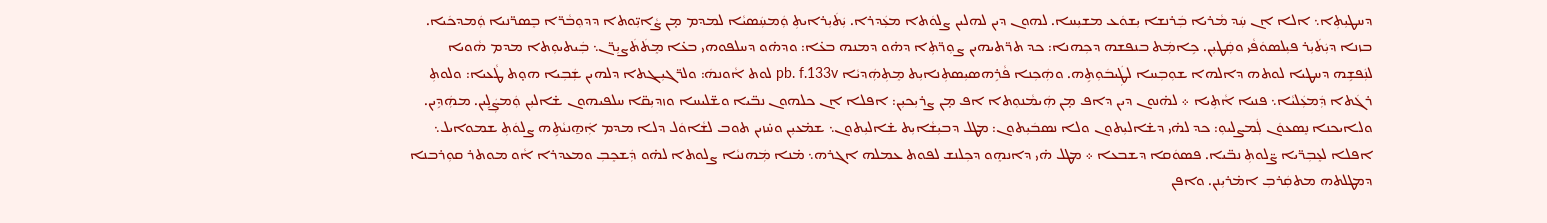ܕܚܛܝܼܬܼܐ܆ ܐܠܐ ܐܢ ܚܲܕ ܡܵܪܝܐ ܒܲܪܢܫܐ ܝܼܫܘܿܥ ܡܫܝܼܚܐ. ܠܗܘܢ ܕܝܢ ܠܗܠܝܢ ܨܠܘܿܬܐ ܡܥܲܕܪܐ. ܝܲܬܿܝܼܪܐܝܬܼ ܘܲܡܚܲܤܝܵܐ ܠܡܕܡ ܡ̣ܢ ܨܵܐܝܼ̈ܘܬܐ ܕܕܘܼܒܵܪ̈ܐ ܒܸܤܪ̈ܢܝܐ ܘܲܡܕܟܿܝܐ. ܒܙܢܐ ܕܝܲܬܿܝܼܪ ܦܝܼܠܤܘܿܦܵܝ ܘܩܲܛܝܼܢ. ܟܹܐܡܲܬ ܒܢܦܫܗ ܕܟܼܗܢܐ: ܟܕ ܬܪ̈ܬܝܗܝܢ ܨܘܼܪ̈ܬܼܐ ܕܗ̇ܘ ܕܡܢܗ ܒܥ̇ܐ: ܘܕܗ̇ܘ ܕܚܠܦܘܗܝ ܒܥ̇ܐ ܡܸܬܿܬܿܨܝܼܪ̈ܢ܆ ܒܲܝܬܝܘܼܬܐ ܡܕܡ ܗܵܘܝܐ ܠܢܲܦܫܹܗ ܕܚܛܝܐ ܠܘܬܗ ܕܐܠܗܐ ܫܘܼܒܼܚܐ ܠܛܲܝܒܿܘܼܬܹܗ. ܘܗܲܟܼܢܐ ܦܵܪܹܗܤܝܼܤܬܼܢܐܝܼܬ ܡܸܬܼܗܲܕܝܵܐ pb. f.133v ܠܘܬ ܐܵܘܢܗܿ: ܘܠܪ̈ܓܝܼܓܬܐ ܕܠܗܝܢ ܫܲܒܼܝܐ ܗܘ̣ܬ ܛܵܥܝܐ: ܘܠܘܬܼ ܪܓܿܬܐ ܕܲܡܥܲܠܝܵܐ܆ ܦܢܝܐ ܐܵܬܼܝܐ ܀ ܠܗ̇ܢܘܢ ܕܝܢ ܕܐܦ ܡ̣ܢ ܗܲܝܡܵܢܘܼܬܐ ܐܦ ܡ̣ܢ ܨܪܝܼܟܝܼܢ: ܐܦܠܐ ܐܢ ܟܠܗܘܢ ܢܒ̈ܝܐ ܘܫ̈ܠܝܚܐ ܘܙܕܝܼܩ̈ܐ ܚܠܦܝܗܘܢ ܫ̇ܐܠܝܼܢ ܘܲܡܨܲܠܹܝܢ. ܡܗܲܕܹܝܢ. ܘܠܐܝܟܢܐ ܢܸܤܥܘܿܢ ܠܲܡܨܠܝܘܼ: ܟܕ ܠܗ̇ܝ ܕܫ̇ܐܠܝܼܬܘܢ ܘܠܐ ܢܤܒܿܝܼܬܘܢ: ܡܛܠ ܕܒܝܼܫܵܐܝܼܬ ܫ̇ܐܠܝܼܬܘܢ܆ ܫܡ̇ܥܝܼܢ ܘܚ̇ܙܝܢ ܬܘܒ ܠܫܵܐܘܿܠ ܕܠܐ ܡܕܡ ܐܲܗ̱ܢܝܵܬܹܗ ܨܠܘܿܬܼ ܫܡܘܐܝܠ܆ ܐܦܠܐ ܠܥܸܒܼܪ̈ܝܐ ܨ̈ܠܘܬܼ ܢܒ̈ܝܐ. ܦܤܘܿܩܐ ܕܫܒܥܐ ܀ ܡܛܠ ܗ̇ܝ ܕܐܢܗܸܘ ܕܟܼܠܢܫ ܠܦܘܬ ܥܡܠܗ ܐܓܪܗ܆ ܡ̇ܢܐ ܡܲܗܢܝܵܐ ܨܠܘܬܐ ܠܗ̇ܘ ܕܲܫܟܸܒܼ ܘܡܥܕܪܐ ܐܵܘ ܡܘܬܪ ܩܘܼܪܒܢܐ ܕܡܛܠܬܗ ܡܬܩܲܪܒܼ ܐܡ̇ܪܝܼܢܢ. ܘܐܦܢ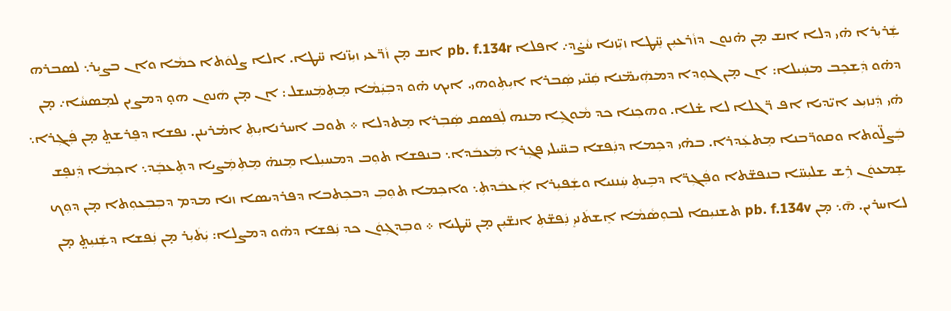ܫܲܪܝܼܪܐ ܗ̇ܝ ܕܠܐ ܐܢܫ ܡ̣ܢ ܗ̇ܢܘܢ ܕܙܵܪܥܝܼܢ ܚܸ̈ܛܐ ܙܝܼ̈ܙܢܐ ܚܵܨ̇ܕ܇ ܐܦܠܐ pb. f.134r ܐܢܫ ܡ̣ܢ ܙܵܪ̈ܥܝ ܙܝܼܙ̈ܢܐ ܚ̈ܛܐ. ܐܠܐ ܨܠܘܿܬܐ ܟܡܵܐ ܘܐܢ ܒܨܝܼܪ܆ ܠܤܒܪܗ ܕܗ̇ܘ ܕܲܫܟܸܒ ܡܚܲܝܠܐ: ܐܢ ܡ̣ܢ ܓܘܼܕܐ ܕܡܗܲܝܡ̈ܢܐ ܩܲܢ̈ܝܝ ܤܲܒܪܐ ܐܝܼܬܼܘܗܝ. ܐܝܟ ܗ̇ܘ ܕܒܼܝܲܡܵܐ ܡܸܬܼܡܲܚܫܠ: ܐܢ ܡ̣ܢ ܗܿܢܘܢ ܗܘ̣ ܕܡܨܝܢ ܠܡܸܤܚܵܐ܇ ܡ̣ܢ ܗ̇ܝ ܕܲܢܙܝܼܥ ܐܝ̈ܕܝܐ ܐܦ ܪ̈ܓܠܐ ܠܐ ܫ̇ܠܐ. ܘܗܟܼܢܐ ܟܕ ܡܵܘܓܹܐ ܡܢܗ ܠܲܦܤܩ ܤܲܒܼܪܐ ܡܸܬܕܠܐ ܀ ܬܘܒ ܐܚܪܢܐܝܼܬܼ ܐܡ̇ܪܝܢܢ. ܢܦܫܐ ܕܦܸܪܫܬ̤ ܡ̣ܢ ܦܲܓܼܪܐ܆ ܒܲܨܠ̈ܘܬܐ ܘܩܘܪ̈ܒܢܐ ܡܸܬܥܲܕܪܐ. ܒܗ̇ܝ ܕܟܼܡܐ ܕܢܲܦܫܐ ܒܚ̈ܝܠܝ ܦܓܼܪܐ ܡܲܥܒܿܕܐ܆ ܒܢܦܫܐ ܬܘܼܒ ܕܡܚܝܼܠܐ ܡܸܢܗ̇ ܡܸܬܼܡܲܨܝܐ ܕܬܸܥܒܸܿܕ܆ ܐܟܼܡܵܐ ܕܲܢܦܸܫ ܫܸܡܥܘܿܢ ܪܹܫ ܫܠܝܼܚ̈ܐ ܒܢܦܫ̈ܬܐ ܘܦܲܓܼܪ̈ܐ ܕܒܹܝܬܼ ܚܲܢܢܝܐ ܘܫܲܦܝܼܪܐ ܐܲܥܒܿܕܬܼ܆ ܘܐܟܼܡܐ ܬܘܼܒܼ ܕܒܟܼܬܒܐ ܕܦܪܕܝܤܐ ܙܢܐ ܡܕܡ ܕܒܼܒܼܥܘܼܬܐ ܡ̣ܢ ܕܘܼܟ ܠܐܚܪܝܢ. ܗ̄܆ ܡ̣ܢ pb. f.134v ܬܫܢܝܼܩܐ ܠܒܘܼܤܵܡܵܐ ܐܸܫܬܿܢܝܸ ܢܲܦܫ̈ܬܼ ܐܢܫ̈ܝܼܢ ܡ̣ܢ ܚ̈ܛܝܐ ܀ ܘܒܼܕܓܼܘܿܢ ܟܕ ܢܲܦܫܐ ܕܗ̇ܘ ܕܡܨܠܐ: ܝܲܬܿܝܼܪ ܡ̣ܢ ܢܲܦܫܐ ܕܫܲܢܝܼܬ̤ ܡ̣ܢ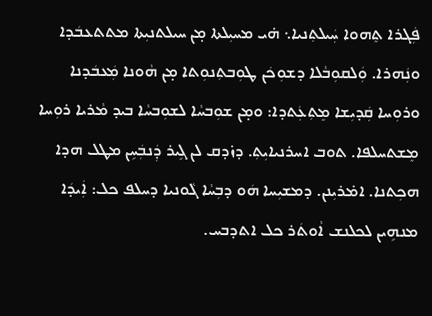ܦܲܓܪܐ ܬܸܗܘܐ ܚܲܝܠܬܼܢܝܐ܆ ܗ̇ܝ ܡܚܝܼܠܬܐ ܡ̣ܢ ܚܝܠܬܢܝܼܬܐ ܡܬܬܥܒܿܕܐ ܘܢܲܗܪܐ. ܘܲܠܩܘܼܒܵܠܐ ܕܫܘܼܟܿܢ ܛܘܼܒܬܼܢܘܼܬܐ ܡ̣ܢ ܗܵܘܢܐ ܡܲܥܒܿܕܢܐ ܘܪܘܼܚܐ ܩܲܕܝܼܫܐ ܡܸܬܼܥܲܬܕܐ: ܘܡ̣ܢ ܫܘܼܒܚܵܐ ܠܫܘܼܒܚܵܐ ܒܝܕ ܡܵܪܝܐ ܪܘܼܚܐ ܡܸܫܬܚܠܦܐ. ܬܘܒ ܐܚܪܢܝܐܝܼܬܼ. ܕܙ̇ܕܩ ܠܢ ܓܹܝܪ ܕܲܢܒܲܚܹܢ ܡܛܠ ܗܕܐ ܗܟܼܬܢܐ. ܐܡ̇ܪܝܼܢܢ. ܕܡܫܝܼܚܐ ܗܿܘ ܕܒܼܚܵܐ ܓܵܘܢܝܐ ܕܚܠܦ ܟܠ: ܐܲܝܕܿܐ ܡܢܗܹܝܢ ܠܟܠܢܫ ܐܵܘܬܿܪ ܟܠ ܐܬܕܒܚ.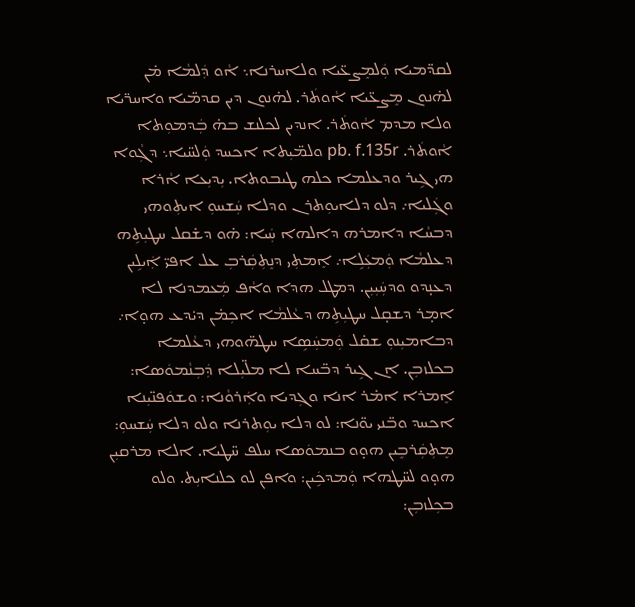ܠܩܕ̈ܡܝܐ ܘܲܠܡܸܨܥ̈ܝܐ ܘܠܐܚܪܢܐ܆ ܐܵܘ ܕܲܠܡܵܐ ܡ̇ܢ ܠܗ̇ܢܘܢ ܡܸܨܥ̈ܝܐ ܐܵܘܬܿܪ. ܠܗ̇ܢܘܢ ܕܝܢ ܩܕܡ̈ܝܐ ܘܐܚܪ̈ܝܐ ܘܠܐ ܡܕܡ ܐܵܘܬܿܪ. ܐܢܕܝܢ ܠܟܠܢܫ ܒܗ̇ ܒܲܕܡܘܼܬܐ ܐܵܘܬܿܪ. pb. f.135r ܘܠܡ̈ܝܼܬܐ ܐܟܚܕ ܘܲܠܚ̈ܝܐ܆ ܕܓܼܵܘܐ ܗܝ ܓܹܝܪ ܘܕܥܠܡܐ ܟܠܗ ܛܝܒܘܬܐ. ܝܼܕܝܼܥܐ ܐܵܪܐ ܘܓܲܠܝܐ܇ ܕܠܘ ܕܠܐܝܘܼܬܪܢ ܘܕܠܐ ܚܲܫܚܘܼ ܐܝܬܼܘܗܝ ܕܒܚܵܐ ܕܐܡܪܗ ܕܐܠܗܐ ܚܲܝܐ: ܗ̇ܘ ܕܫ̇ܩܠ ܚܛܝܼܬܹܗ ܕܥܠܡܵܐ ܘܲܡܥܲܠܹܐ܇ ܐܸܡܬܼܝ ܕܢܸܬܼܩܲܪܒܼ ܥܠ ܐܦܝ̈ ܐܲܝܠܹܝܢ ܕܥܢ̣ܕܘ ܘܕܚܲܝܼܝܼܢ. ܕܡܛܠ ܗܕܐ ܘܐܵܦ ܡܲܥܡܕܢܐ ܠܐ ܐܡ̣ܪ ܕܫܩ̣ܠ ܚܛܝܼܬܹܗ ܕܥܵܠܡܵܐ ܐܟܼܡ̇ܢ ܕܝ̇ܕܥ ܗܘ̣ܐ܇ ܕܒܐܡܝܼܢܘܼ ܫܩ̇ܠ ܘܲܡܚܲܤܹܐ ܚܛܗ̈ܘܗܝ ܕܥܵܠܡܐ ܒܟܠܙܒܼܢ. ܐܢ ܓܹܝܪ ܕܒ̈ܚܐ ܠܐ ܡܠ̈ܝܼܠܐ ܕܲܒܼܢܵܡܘܿܤܐ: ܐܸܡܪܐ ܐܡ̇ܪ ܐܢܐ ܘܓܼܕܝܐ ܘܐܲܪܘܵܢܐ: ܘܫܘܿܦܢ̈ܝܼܢܐ ܐܟܚܕ ܘܒ̈ܢܝ ܝܘ̈ܢܐ: ܠܘ ܕܠܐ ܝܘܼܬܪܢܐ ܘܠܘ ܕܠܐ ܚܲܫܚܘܼ: ܡܸܬܼܩܲܪܒܸܝܢ ܗܘ̣ܘ ܒܢܡܘܿܤܐ ܚܠܦ ܚ̈ܛܝܐ. ܐܠܐ ܡܪܩܝܼܢ ܗܘ̣ܘ ܠܚ̈ܛܗܐ ܘܲܡܕܟܹܿܝܢ: ܘܐܦܢ ܠܘ ܟܠܢܐܝܼܬ. ܘܠܘ ܒܟܼܠܙܒܼܢ: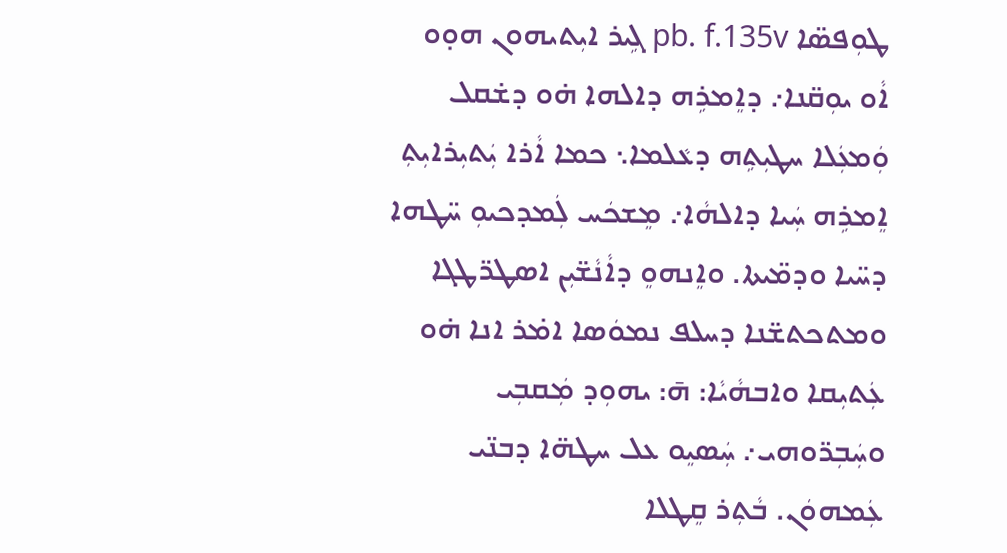ܛܘܼܦܤ̈ܐ pb. f.135v ܓܹܝܪ ܐܝܼܬܝܗܘܢ ܗܘ̣ܘ ܐܵܘ ܝܘܼܩ̈ܢܐ܇ ܕܐܸܡܪܹܗ ܕܐܠܗܐ ܗ̇ܘ ܕܫ̇ܩܠ ܘܲܡܥܲܠܐ ܚܛܝܼܬܹܗ ܕܥܵܠܡܐ܆ ܟܡܐ ܐܵܪܐ ܝܲܬܝܼܪܐܝܼܬܼ ܐܸܡܪܹܗ ܚܲܝܐ ܕܐܠܗܵܐ܇ ܡܸܫܟܿܚ ܠܲܡܕܟܝܘܼ ܚ̈ܛܗܐ ܕܚ̈ܝܐ ܘܕܡ̈ܝܬܐ. ܘܐܸܢܗܘܸ ܕܐܵܢܵܫ̈ܝܼܢ ܐܤܛܪ̈ܛܓܐ ܘܡܬܟܬܫ̈ܢܐ ܕܚܠܦ ܢܡܘܿܤܐ ܐܡ̇ܪ ܐܢܐ ܗ̇ܘ ܥܲܬܝܼܩܐ ܘܐܒܗܵܝܵܐ: ܗ̄: ܝܗܘܼܕ ܡܲܩܒܼܝ ܘܚܲܒܼܪ̈ܘܗܝ܇ ܚܲܤܝܸܘ ܥܠ ܚܛܗ̈ܐ ܕܒܢ̈ܝ ܥܲܡܗܘܿܢ. ܒܵܬܼܪ ܩܸܛܠܐ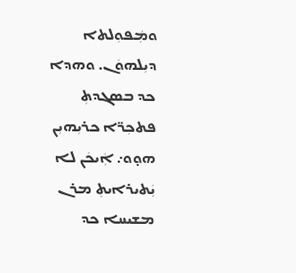ܘܡܲܦܘܼܠܬܐ ܕܝܼܠܗܘܿܢ. ܘܗܕܐ ܟܕ ܒܤܓܕܬܼ ܦܬܟܼܪ̈ܐ ܟܪܝܼܗܝܼܢ ܗܘ̣ܘ܇ ܐܲܝܟܿܢ ܠܐ ܝܲܬܝܪܐܝܬܼ ܡܪܢ ܡܫܝܚܐ ܟܕ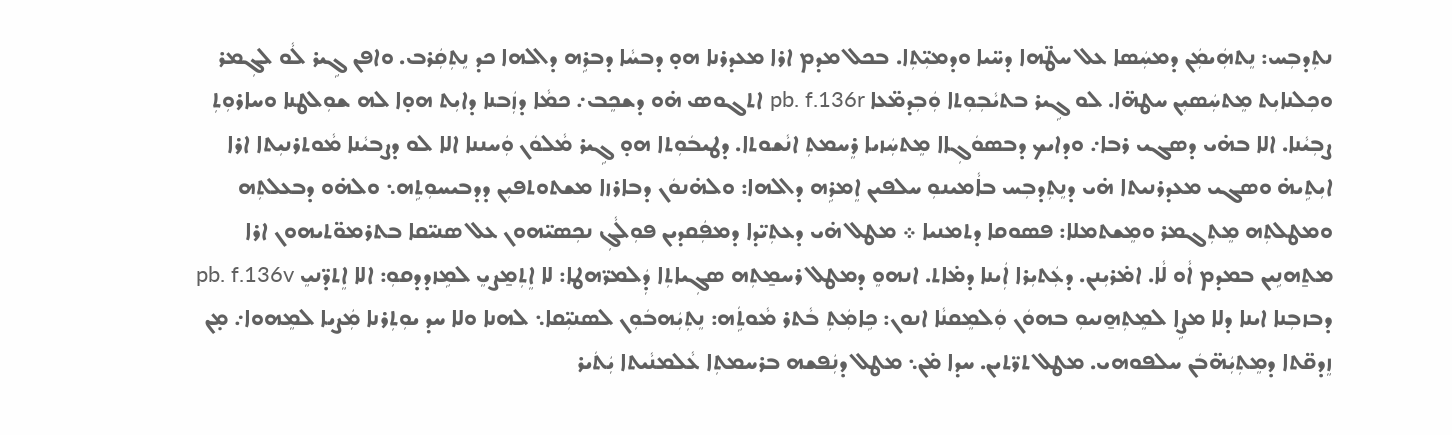ܢܬܼܕܒܼܚ: ܢܸܬܗܲܝܡܲܢ ܕܡܚܲܤܐ ܥܠ ܚܛ̈ܗܐ ܕܚ̈ܝܐ ܘܕܡܝܼ̈ܬܼܐ. ܒܟܠ ܡܕܡ ܐܪܐ ܡܥܕܪܢܐ ܗܘ̣ ܕܒܚܵܐ ܕܒܪܹܗ ܕܐܠܗܐ ܟܕ ܢܸܬܼܩܲܪܒ. ܘܐܦܢ ܓܹܝܪ ܠܵܘ ܠܓܼܡܪ ܘܟܼܠܢܐܝܼܬ ܡܸܬܚܲܤܝܼܢ ܚܛܗ̈ܐ. ܠܘ ܓܹܝܪ ܒܬܝܵܒܼܘܼܬܐ ܘܲܒܼܕܡ̈ܥܐ pb. f.136r ܐܬܓܘܣ ܗ̇ܘ ܕܫܟܸܒ܇ ܟܡܵܐ ܕܙܲܒܢܐ ܕܐܝܼܬ ܗܘ̣ܐ ܠܗ ܫܘܼܠܛܢܐ ܘܚܐܪܘܼܬܼ ܨܒܼܝܵܢܐ. ܐܠܐ ܒܗ̇ܝ ܕܤܓܝ ܪܒܐ܇ ܘܕܐܝܟ ܕܒܤܘܿܓܼܐܐ ܡܸܬܚܲܙܝܐ ܪܸܚܡܬܼ ܐܢܵܫܘܬܐ. ܕܛܝܒܿܘܼܬܐ ܗܘ̣ ܓܹܝܪ ܡܵܠܘܿܢ ܘܲܚܢܢܐ ܐܠܐ ܠܘ ܕܨܒܝܵܢܐ ܡܵܘܬܪܢܝܼܬܐ ܐܪܐ ܐܝܼܬܹܝܗ̇ ܘܤܓܝ ܡܥܕܪܢܝܬܐ ܗ̇ܝ ܕܢܸܬܼܕܒܼܚ ܒܐܵܡܝܢܘܼ ܚܠܦܝܢ ܐܸܡܪܹܗ ܕܐܠܗܐ: ܘܠܗ̇ܢܘܿܢ ܕܒܐܪܙܐ ܡܫܬܘܬܦܝܼܢ ܕܕܒܝܚܘܼܬܹܗ܆ ܘܠܗ̇ܘ ܕܒܥܠܬܼܗ ܘܡܛܠܬܼܗ ܡܸܬܼܓܡܪ ܘܡܸܫܬܡܠܐ: ܦܤܘܩܐ ܕܬܡܢܝܐ ܀ ܡܛܠ ܗ̇ܝ ܕܥܬܼܝ̈ܕܐ ܕܡܦܲܩܕܝܢ ܦܘܼܠܵܓܼ ܢܟܼܣܝ̈ܗܘܢ ܥܠ ܤܢܝ̈ܩܐ ܒܬܪܡܘ̈ܬܝܗܘܢ ܐܪܐ ܡܬ̱ܗܢܹܝܢ ܒܡܕܡ ܐܵܘ ܠܵܐ. ܐܡ̇ܪܝܼܢܢ. ܕܥܲܬܝܼܪܐ ܐܲܝܢܐ ܕܡ̇ܐܬ. ܐܢܗܘܸ ܕܡܛܠ ܪܚܡ̱ܬܼܗ ܤܓܼܝܐܬܼܐ ܕܲܠܡܪ̈ܗܛܐ: ܠܐ ܐܸܬܼܡ̱ܨܝܸ ܠܡܹܙܕܕܩܘܼ: ܐܠܐ ܐܸܬܕ̈ܢܝܸ pb. f.136v ܕܒܙܒܼܢܐ ܐܝܢܐ ܕܠܐ ܡܨܹܐ ܠܡܸܬܼܗ̱ܢܝܘܼ ܒܗܘܿܢ ܘܲܠܡܸܩܢܵܐ ܐܢܘܢ: ܟܹܐܡܲܬܼ ܒܵܬܪ ܡܵܘܬܹܿܗ: ܢܸܬܼܝܲܗܒܿܘܼܢ ܠܤܢܝܼ̈ܩܐ܆ ܠܗܢܐ ܘܠܐ ܚܕ ܝܘܼܬܼܪܢܐ ܡܲܨܝܐ ܠܡܸܗܘܐ܇ ܡ̣ܢ ܙܸܕܩ̈ܬܐ ܕܡܸܬܼܝܲܗ̈ܒܿܢ ܚܠܦܘܗܝ. ܡܛܠ ܬܪ̈ܬܝܢ. ܚܕܐ ܡ̇ܢ܆ ܡܛܠ ܕܢܲܦܫܗ ܒܪܚܡܬܼܐ ܥܵܠܡܢܵܝܬܐ ܝܲܬܿܝܪ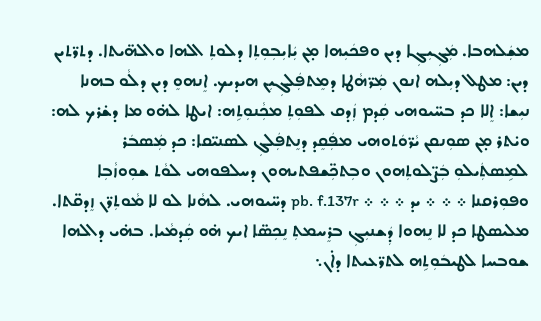ܡܫܲܠܗܒܐ. ܡܲܓܼܝܼܓܼܐ ܕܝܢ ܘܦܟܿܝܼܗܐ ܡ̣ܢ ܝܲܐܝܼܒܼܘܼܬܼܐ ܕܠܘܬܼ ܐܠܗܐ ܘܐܠܗ̈ܝܬܐ. ܕܬܪ̈ܬܝܢ ܕܝܢ: ܡܛܠ ܕܝܼܠܗ ܐܢܘܢ ܡܲܪ̈ܗܵܛܐ ܕܡܸܬܦܲܠܓܼܝܼܢ ܗܝܕܝܟ. ܐܸܢܗܘܸ ܕܝܢ ܕܠܵܘ ܒܗܢܐ ܢܝܼܫܐ: ܐܸܠܐ ܟܕ ܒܚ̈ܝܘܗܝ ܩܲܕܡ ܙܲܕܩ ܠܦܘܼܬܼ ܡܟܼܵܢܘܼܬܹܗ: ܐܝܛܐ ܠܗ̇ܘ ܡܐ ܕܫ̇ܪܟ ܠܗ: ܘܝ̇ܬܪ ܡ̣ܢ ܤܘܼܢܩܢ ܝܵܪ̈ܘܿܬܘܗܝ ܡܦܲܩܸܕ ܕܢܸܬܦܲܠܓܼ ܠܤܢܝ̈ܩܐ: ܟܕ ܡܲܤܒܿܪ ܠܡܹܤܬܲܝܠܘܼ ܒܲܨ̈ܠܘܬܼܗܘܢ ܘܒܼܬܟܼ̈ܫܦܬܝܗܘܢ ܕܚܠܦܘܗܝ ܠܘܵܬ ܫܘܼܘܙܵܒܼܐ ܘܦܘܼܪܩܢܐ ܀ ܀ ܀ ܝܕ ܀ ܀ ܀ pb. f.137r ܕܚ̈ܝܘܗܝ. ܠܗܵܢܐ ܠܘ ܠܐ ܡܵܘܬܼܪ̈ܢ ܙܸܕܩ̈ܬܐ. ܡܠܝܤܛܐ ܟܕ ܠܐ ܢܸܗܘܐ ܕܲܫܢܝܼܓܼ ܒܪܸܚܡܬܼ ܢܸܟܼܤ̈ܐ ܐܝܟ ܗ̇ܘ ܩܲܕܡܵܝܐ. ܒܗ̇ܝ ܕܐܠܗܐ ܫܘܒܚܐ ܠܛܝܒܿܘܼܬܹܗ ܠܬܪ̈ܥܝܬܐ ܕܐ̇ܢ܆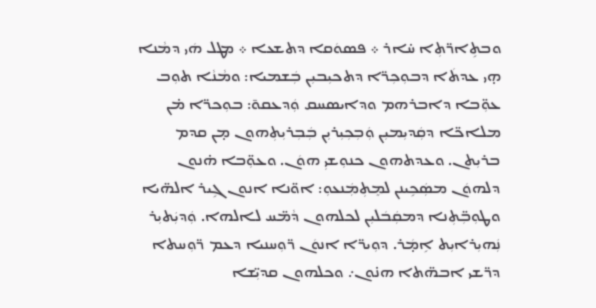ܘܒܬܹܐܪ̈ܬܼܐ ܚ̇ܐܪ ܀ ܦܤܘܿܩܐ ܕܬܫܥܐ ܀ ܡܛܠ ܗܿܝ ܕܡܵܢܐ ܗ̣ܝ ܥܕܬܿܐ ܕܒܘܼܟܼܪ̈ܐ ܕܬܟܝܼܒܝܼܢ ܒܲܫܡܝܐ: ܘܡܵܢܵܐ ܬܘܼܒ ܥܘܼ̈ܒܐ ܕܐܒܪܗܡ ܘܕܐܝܤܚܩ ܘܲܕܥܩܘ̄: ܒܘܼܟܪ̈ܐ ܡ̇ܢ ܡܠܐܟ̈ܐ ܕܩܲܕܝܼܡܝܼܢ ܘܲܒܼܟܼܝܼܪܝܼܢ ܒܲܒܼܪܝܼܬܼܗܘܢ ܡ̣ܢ ܩܕܡ ܒܪܝܼܬܢ. ܘܥܕܬܗܘܢ ܟܢܘܼܫܝܼ ܗܘܿܢ. ܘܥܘܼ̈ܒܐ ܗ̇ܢܘܢ ܕܠܗܘܿܢ ܡܤܲܟܹܝܢܢ ܠܡܸܬܼܡܲܢܥܘܼ: ܐܘ̈ܢܐ ܐܢܘܢ ܓܹܝܪ ܐܠܗ̈ܝܐ ܘܛܘܼܒܼ̈ܬܼܢܐ ܕܡܩܲܒܿܠܝܼܢ ܠܟܠܗܘܢ ܕܵܡ̈ܚ ܠܐܠܗܐ. ܘܲܕܝܲܬܝܼܪ ܢܲܗܝܼܪܐܝܼܬ ܐܹܡ̣ܿܪ. ܕܘܼܝܪ̈ܐ ܐܢܘܿܢ ܪ̈ܘܼܚܢܝܐ ܕܥܡ ܪ̈ܘܼܚܬܐ ܕܪ̈ܫܝ ܐܒܗ̈ܬܐ ܗܢ̇ܘܢ܇ ܘܟܠܗܘܢ ܩܕܝܼ̈ܫܐ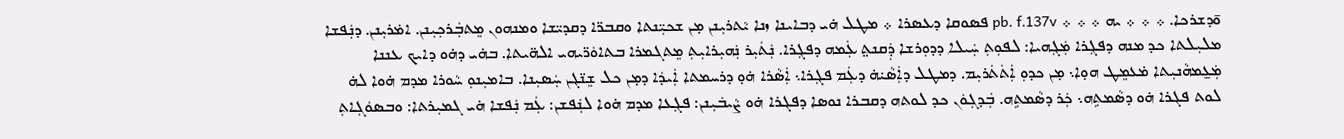ܘ̄ܕܫܪܟܐ. ܀ ܀ ܀ ܝܗ ܀ ܀ ܀ pb. f.137v ܦܤܘܩܐ ܕܥܤܪܐ ܀ ܡܛܠ ܗ̇ܝ ܕܒܐܝܢܐ ܙܢܐ ܝܵܬܪܝܼܢܢ ܡ̣ܢ ܫܟܝܼ̈ܢܬܐ ܘܩܒܪ̈ܐ ܕܩܕܝ̈ܫܐ ܘܡܢܗܘܢ ܡܸܬܒܲܪܟܼܝܼܢܢ. ܐܡ̇ܪܝܼܢܢ. ܕܢܲܦܫܐ ܡܠܝܼܠܬܐ ܟܕ ܡܢܗ ܕܦܓܼܪܐ ܡܲܓܼܗܝܐ: ܠܦܘܼܬܼ ܚܲܝܠܐ ܕܕܘܼܪܫܐ ܕܲܩܢܬ̤ ܥܲܡܗ ܕܦܓܼܪܐ. ܢܲܬܿܝܼܪ ܢܲܗܝܼܪܐܝܼܬܼ ܡܸܬܓܡܪܐ ܒܬܐܘܿܪ̈ܝܗܝ ܐܠܗ̈ܝܬܐ. ܒܗ̇ܝ ܕܗ̇ܘ ܕܐܝܟ ܥܢܢܐ ܡܲܥ̱ܡܗܵܢܝܼܬܐ ܡ̇ܥܡܸܛ ܗܘ̣ܐ܆ ܡ̣ܢ ܟܕܘܼ ܐܲܬܿܬܿܪܝܼܡ. ܕܡܛܠ ܕܐܲܤܵܝ̇ܗ̇ ܕܥܲܡ ܦܓܼܪܐ܆ ܐܲܤܵܪܐ ܗ̇ܘ̣ ܕܪܚܡܬܐ ܐܲܝܕܿܐ ܕܡ̣ܢ ܟܠ ܫܸܢ̈ܓܢ ܚܲܤܝܼܢܐ. ܒܐܡܝܼܢܘܼ ܚܵܘܪܐ ܡܕܡ ܗ̇ܘܐ ܠܗ̇ ܠܘܬ ܦܓܪܐ ܗ̇ܘ ܕܤܵܡܬܹܗ܆ ܟܲܪ ܕܤܵܡܬܹܗ. ܒܲܕܓܼܘܿܢ ܟܕ ܠܘܬܗ ܕܩܒܪܐ ܢܘܤܐ ܕܦܓܪܐ ܗ̇ܘ ܨܵܝܒܿܝܼܢܢ: ܦܓܼܥܐ ܡܕܡ ܗ̇ܘܐ ܠܢܲܦܫܢ: ܥܲܡ ܢܲܦܫܐ ܗ̇ܝ ܓܡܝܼܪܬܐ: ܘܒܤܘܿܓܼܐܬܼ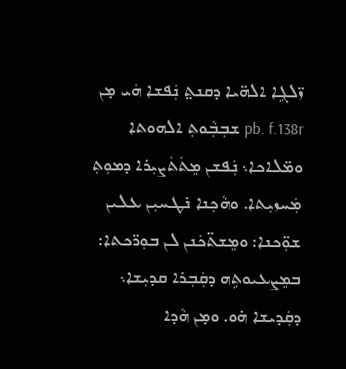ܙ̈ܠܓܹܐ ܐܠܗ̈ܝܐ ܕܩܢܬ̤ ܢܲܦܫܐ ܗܿܝ ܡ̣ܢ pb. f.138r ܫܒܼܒܼܵܘܬܼ ܐܠܗܘܬܐ ܘܡ̈ܠܐܟܐ܆ ܢܲܦܫܢ ܡܸܬܿܬܿܨܝܼܪܐ ܕܡܘܼܬܼ ܡܲܚܙܝܼܬܐ. ܘܗܵܟܼܢܐ ܢ̇ܛܚܝܼܢ ܥܠܝܢ ܫܘܼ̈ܟܢܐ: ܘܡܸܫܬ̈ܟܿܢܢ ܠܢ ܒܘܼܪ̈ܟܬܐ: ܒܡܸܨܥܝܘܬܹܗ ܕܩܲܒܼܪܐ ܩܕܝܼܫܐ܆ ܕܩܲܕܝܫܐ ܗ̇ܘ. ܘܡ̣ܢ ܗܵܕܐ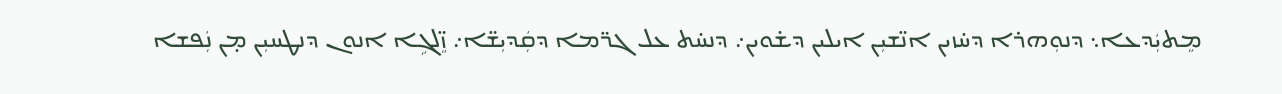ܡܸܬܝܲܕܥܐ܆ ܕܢܘܼܗܪܐ ܕܚ̇ܙܝܢ ܐܢ̈ܫܝܼܢ ܐܝܠܝܢ ܕܫ̇ܘܝܢ܇ ܕܢܚ̇ܬ ܥܠ ܓܪ̈ܡܐ ܕܩܲܕܝܼܫ̈ܐ܇ ܙܸ̈ܠܓܹܐ ܐܢܘܢ ܕܢܛܚܝܼܢ ܡ̣ܢ ܢܲܦܫܐ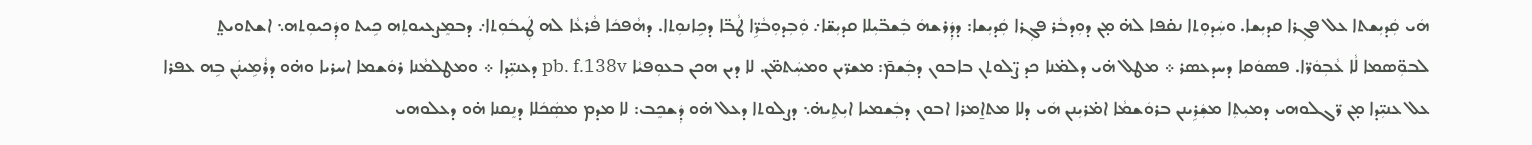ܗܿܝ ܩܲܕܝܼܫܬܐ ܥܠ ܦܓܼܪܐ ܩܕܝܼܫܐ. ܘܚܲܕܘܼܬܐ ܢܩ̇ܦܐ ܠܗ̇ ܡ̣ܢ ܕܘܼܕܒܵܪ ܦܓܼܪܐ ܩܲܕܝܼܫܐ: ܕܕܲܪܫܗܿ ܒܲܫܒ̈ܝܼܠܐ ܩܕܝܼܫ̈ܐ܇ ܘܲܒܼܕܘܼܒܵܪܹ̈ܐ ܛܵܒ̈ܐ ܕܟܹܐܢܘܼܬܐ. ܕܗܵܦܟܿܐ ܦܵܪܥܵܐ ܠܗ ܛܲܝܒܿܘܼܬܐ܇ ܕܒܡܸܨܥܝܘܬܼܗ ܟܹܝܬ ܘܕܲܟܝܘܼܬܗ܆ ܐܫܬܘܝܬ̤ ܠܒܘܼ̈ܤܡܐ ܠܵܐ ܥܵܒܼܘܿܪ̈ܐ. ܦܤܘܿܩܐ ܕܚܕܥܤܪ ܀ ܡܛܠ ܗ̇ܝ ܕܠܡ̇ܢܐ ܟܕ ܨ̈ܠܘܬܢ ܒܐܒܘܢ ܕܒܲܫܡ̄: ܡܫܪ̈ܝܢ ܘܡܚܲܬܡ̈ܢ. ܠܐ ܕܝܢ ܗܟܢ ܒܥܘܼܦܝܵܐ pb. f.138v ܕܥܢܝܼ̈ܕܐ ܀ ܘܡܛܠܡܵܢܐ ܪܘܿܫܡܐ ܐܚܪܝܐ ܘܗ̇ܘ ܕܪܵܡܹܝܢܲܢ ܒܹܗ ܥܦܪܐ ܥܠ ܥܢܝܼ̈ܕܐ ܡ̣ܢ ܪ̈ܓܠܘܗܝ ܕܡܝܼܬܼܐ ܡܫܲܪܹܝܢܢ ܒܪܘܿܫܡܵܐ ܐܡ̇ܪܝܼܢܢ ܗܿܝ ܕܠܐ ܡܬܐ̱ܡܪܐ ܐܒܘܢ ܕܒܲܫܡܝܐ ܐܝܼܬܹܝܗ̇܆ ܕܨܠܘܬܐ ܕܥܠ ܗ̇ܘ ܕܲܫܟܸܒ: ܠܐ ܡܕܡ ܡܤܲܟܿܠܐ ܕܢܸܩܢܐ ܗ̇ܘ ܕܥܠܘܗܝ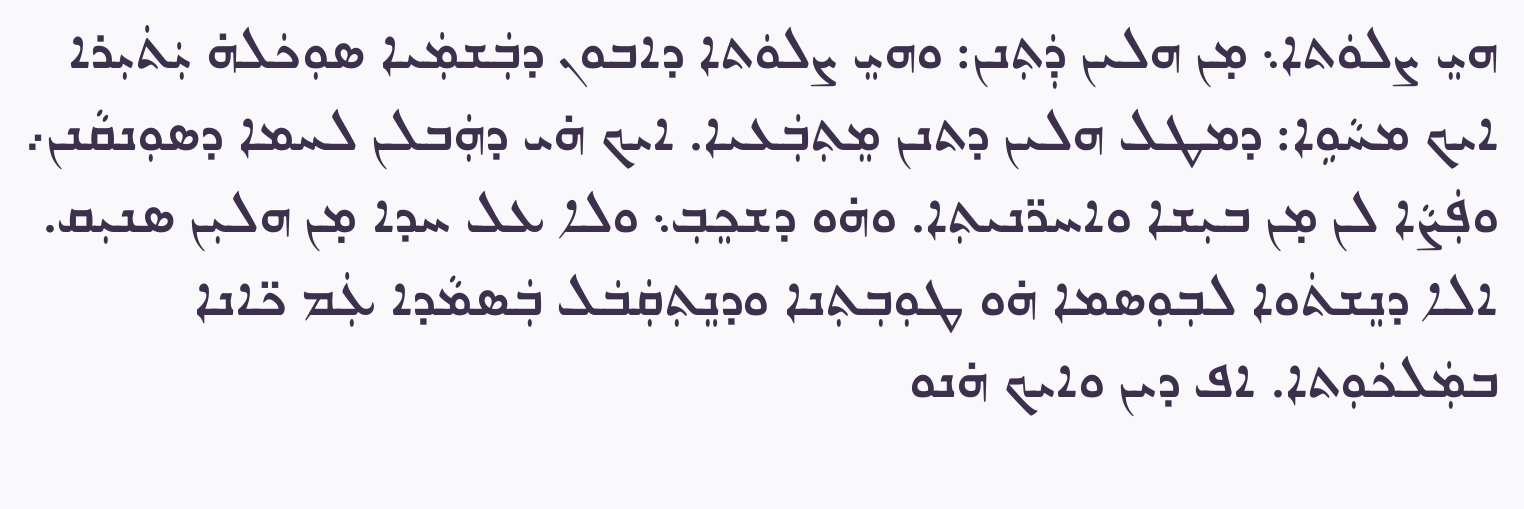ܗܝܸ ܨܠܘܿܬܐ܆ ܡ̣ܢ ܗܠܝܢ ܕܲܬܼܢܢ: ܘܗܝܸ ܨܠܘܿܬܐ ܕܐܒܘܢ ܕܒܲܫܡܲܝܐ ܤܘܼܟܿܠܗ̇ ܝܲܬܿܝܼܪܐ ܐܝܟ ܡܚܵܘܹܐ: ܕܡܛܠ ܗܠܝܢ ܕܬܢܢ ܡܸܬܼܒܲܥܝܐ. ܐܝܟ ܗ̇ܝ ܕܗܲܒܠܢ ܠܚܡܐ ܕܤܘܼܢܩܵܢܢ܇ ܘܦܲܨܵܐ ܠܢ ܡ̣ܢ ܒܝܼܫܐ ܘܐܚܪ̈ܢܝܬܼܐ. ܘܗ̇ܘ ܕܫܟܸܒܼ܆ ܘܠܐ ܥܠ ܚܕܐ ܡ̣ܢ ܗܠܝܼܢ ܤܢܝܼܩ. ܐܠܐ ܕܢܸܫܬܿܘܐ ܠܒܼܘܼܤܡܐ ܗ̇ܘ ܛܘܼܒܼܬܼܢܐ ܘܕܢܸܬܼܩܲܒܿܠ ܒܲܤܡܵܕܐ ܥܲܡ ܟ̈ܐܢܐ ܒܡܲܠܟܿܘܼܬܐ. ܐܦ ܕܝܢ ܘܐܝܟ ܗ̇ܢܘ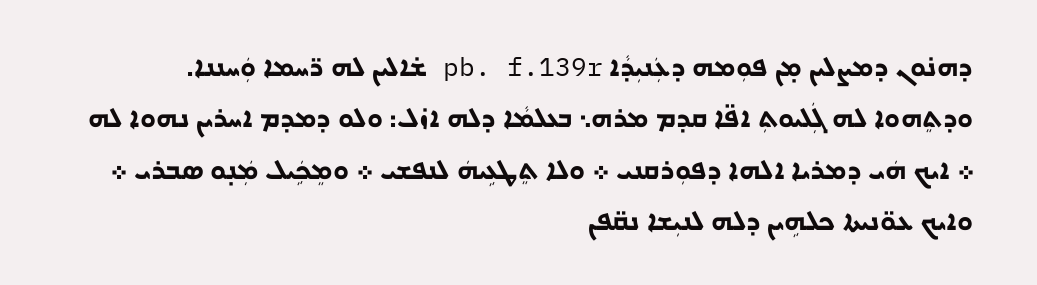ܕܗܢ̇ܘܢ ܕܡܨܠܝܢ ܡ̣ܢ ܦܘܼܡܗ ܕܥܲܢܝܼܕܵܐ pb. f.139r ܫ̇ܐܠܝܢ ܠܗ ܪ̈ܚܡܐ ܘܲܚܢܢܐ. ܘܕܬܸܗܘܐ ܠܗ ܓܲܠܝܘܬܼ ܐܦ̈ܐ ܩܕܡ ܡܪܗ܆ ܒܥܠܡܵܐ ܕܠܗ ܐܙ̇ܠ: ܘܠܘ ܕܡܕܡ ܐܚܪܝܢ ܢܗܘܐ ܠܗ ܀ ܐܝܟ ܗܿܝ ܕܡܪܝܐ ܐܠܗܐ ܕܦܘܼܪܩܢܝ ܀ ܘܠܐ ܬܸܛܥܹܝܗܿ ܠܢܦܫܝ ܀ ܘܡܸܟܹܿܝܠ ܡܲܢ̣ܘ ܤܒܪܝ ܀ ܘܐܝܟ ܥܘ̈ܢܝܬܐ ܟܠܗܹܝܢ ܕܠܗ ܠܢܝܼܫܐ ܢܩ̈ܦܢ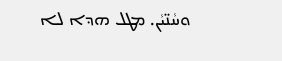ܘܚܵܢ̈ܝܵܢ. ܡܛܠ ܗܕܐ ܠܐ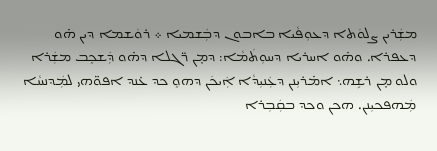ܡܫܲܪܝܢ ܨܠܘܿܬܐ ܕܥܘܼܦܵܝܐ ܒܐܒܘܢ ܕܒܲܫܡܝܐ ܀ ܪܘܿܫܡܐ ܕܝܢ ܗ̇ܘ ܕܥܦܪܐ. ܘܗ̇ܘ ܐܚܪܝܐ ܕܚܘܼܬܿܡܵܐ: ܕܡ̣ܢ ܪ̈ܓܠܐ ܕܗ̇ܘ ܕܲܫܟܸܒ ܡܫܲܪܐ ܘܠܘ ܡ̣ܢ ܪܫܹܗ܆ ܐܡ̇ܪܝܼܢܢ ܕܥܲܢܝܼܕܵܐ ܐܲܝܟܿܢ ܕܗܘܸ ܟܕ ܥ̇ܢܕ ܐܦܘ̈ܗܝ ܠܡܲܕܢܚܵܐ ܡܲܗܦܟܝܼܢܢ. ܗܟܢ ܘܟܕ ܒܩܲܒܼܪܐ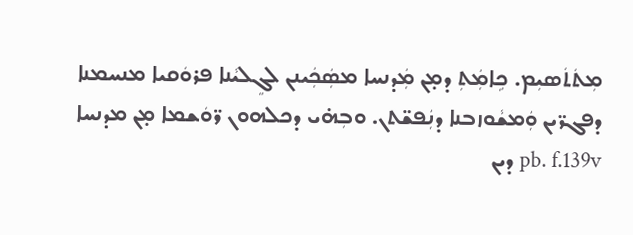ܡܼܬܿܬܿܤܝܼܡ. ܟܹܐܡܲܬܼ ܕܡ̣ܢ ܡܲܕܢܚܐ ܡܤܲܟܲܝܢܢ ܠܓܸܠܝܵܢܐ ܦܪܘܿܩܝܐ ܡܢܚܡܢܐ ܕܦܓܪ̈ܝܢ ܘܲܡܫܵܘܙܒܢܐ ܕܢܲܦܫ̈ܬܢ. ܘܒܼܗ̇ܝ ܕܟܠܗܘܢ ܪ̈ܘܿܫܡܐ ܡ̣ܢ ܡܕܢܚܐ pb. f.139v ܕܝܢ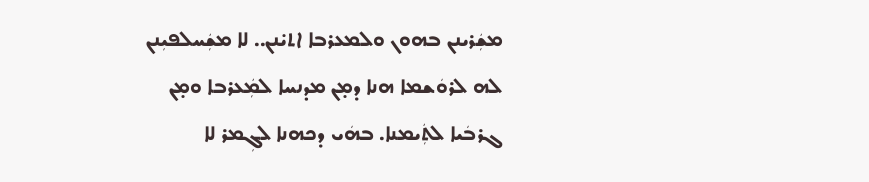ܡܫܲܪܝܢܢ ܒܗܘܢ ܘܠܡܥܪܒܐ ܐܬܝ̇ܢܢ.. ܠܐ ܡܫܲܚܠܦܝܼܢܢ ܠܗ ܠܪܘܿܫܡܐ ܗܢܐ ܕܡ̣ܢ ܡܕܢܚܐ ܠܡܲܥܪܒܐ ܘܡ̣ܢ ܓܪܒܿܝܐ ܠܬܲܝܡܢܐ. ܒܗܿܝ ܕܟܗܢܐ ܠܓܼܡܪ ܠܐ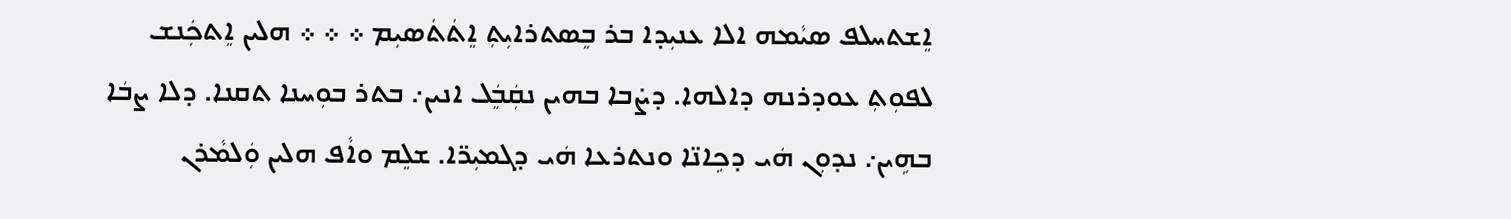ܐܸܫܬܚܠܦ ܤܝܵܡܗ ܐܠܐ ܥܢܝܼܕܐ ܒܪ ܒܸܤܬܪܐܝܼܬܼ ܐܸܬܿܬܿܤܝܼܡ ܀ ܀ ܀ ܗܠܝܢ ܐܸܬܟܲܢܫ ܠܦܘܼܬܼ ܥܘܕܪܢܗ ܕܐܠܗܐ. ܕܨ̇ܒܐ ܒܗܝܢ ܢܩܲܒܸܿܠ ܐܢܝܢ܇ ܒܬܪ ܒܘܼܚܢܐ ܬܩܢܐ. ܕܠܐ ܨܒܿܐ ܒܗܹܝܢ܇ ܢܕܘܼܢ ܗܿܝ ܕܟܹܐܢ̈ܐ ܘܢܬܪܥܐ ܗܿܝ ܕܓܡܝܼܪ̈ܐ. ܫܠܸܡ ܘܐܵܦ ܗܠܝܢ ܘܲܠܡܵܪܢ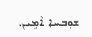ܫܘܼܒܚܐ ܐܵܡܹܝܢ.